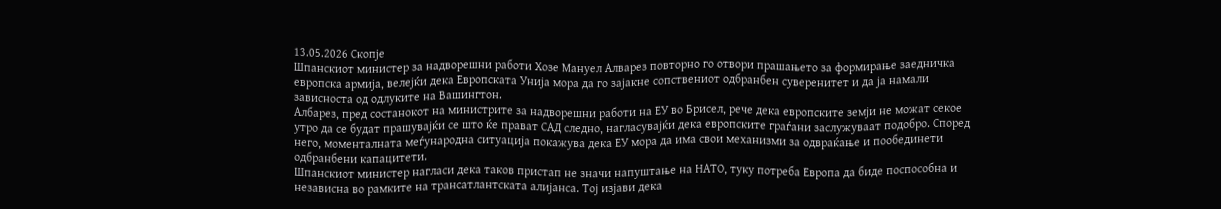13.05.2026 Скопје
Шпанскиот министер за надворешни работи Хозе Мануел Алварез повторно го отвори прашањето за формирање заедничка европска армија, велејќи дека Европската Унија мора да го зајакне сопствениот одбранбен суверенитет и да ја намали зависноста од одлуките на Вашингтон.
Албарез, пред состанокот на министрите за надворешни работи на ЕУ во Брисел, рече дека европските земји не можат секое утро да се будат прашувајќи се што ќе прават САД следно, нагласувајќи дека европските граѓани заслужуваат подобро. Според него, моменталната меѓународна ситуација покажува дека ЕУ мора да има свои механизми за одвраќање и пообединети одбранбени капацитети.
Шпанскиот министер нагласи дека таков пристап не значи напуштање на НАТО, туку потреба Европа да биде поспособна и независна во рамките на трансатлантската алијанса. Тој изјави дека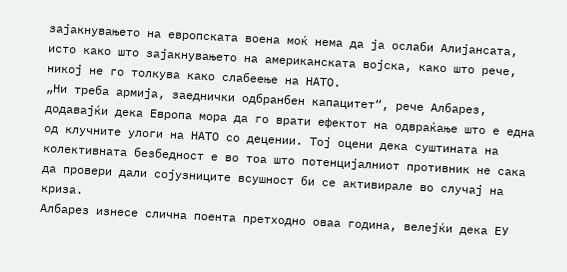зајакнувањето на европската воена моќ нема да ја ослаби Алијансата, исто како што зајакнувањето на американската војска, како што рече, никој не го толкува како слабеење на НАТО.
„Ни треба армија, заеднички одбранбен капацитет“, рече Албарез, додавајќи дека Европа мора да го врати ефектот на одвраќање што е една од клучните улоги на НАТО со децении. Тој оцени дека суштината на колективната безбедност е во тоа што потенцијалниот противник не сака да провери дали сојузниците всушност би се активирале во случај на криза.
Албарез изнесе слична поента претходно оваа година, велејќи дека ЕУ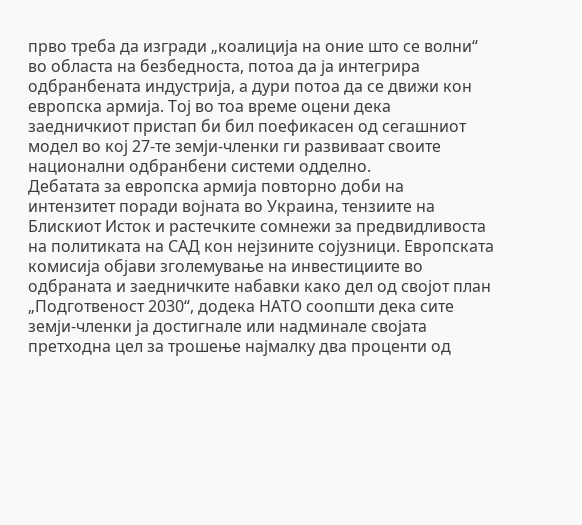прво треба да изгради „коалиција на оние што се волни“ во областа на безбедноста, потоа да ја интегрира одбранбената индустрија, а дури потоа да се движи кон европска армија. Тој во тоа време оцени дека заедничкиот пристап би бил поефикасен од сегашниот модел во кој 27-те земји-членки ги развиваат своите национални одбранбени системи одделно.
Дебатата за европска армија повторно доби на интензитет поради војната во Украина, тензиите на Блискиот Исток и растечките сомнежи за предвидливоста на политиката на САД кон нејзините сојузници. Европската комисија објави зголемување на инвестициите во одбраната и заедничките набавки како дел од својот план „Подготвеност 2030“, додека НАТО соопшти дека сите земји-членки ја достигнале или надминале својата претходна цел за трошење најмалку два проценти од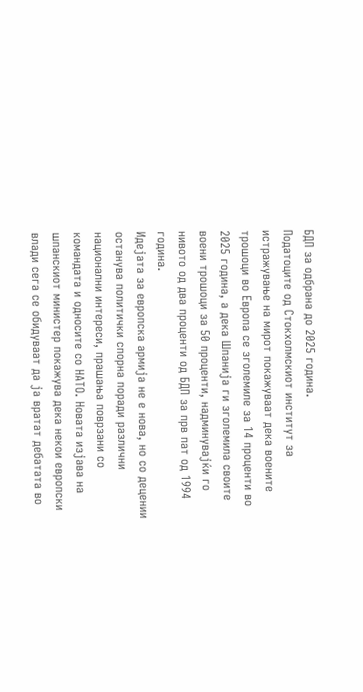БДП за одбрана до 2025 година.
Податоците од Стокхолмскиот институт за истражување на мирот покажуваат дека воените трошоци во Европа се зголемиле за 14 проценти во 2025 година, а дека Шпанија ги зголемила своите воени трошоци за 50 проценти, надминувајќи го нивото од два проценти од БДП за прв пат од 1994 година.
Идејата за европска армија не е нова, но со децении останува политички спорна поради различни национални интереси, прашања поврзани со командата и односите со НАТО. Новата изјава на шпанскиот министер покажува дека некои европски влади сега се обидуваат да ја вратат дебатата во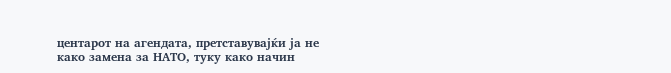центарот на агендата, претставувајќи ја не како замена за НАТО, туку како начин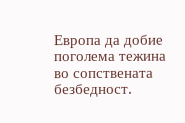Европа да добие поголема тежина во сопствената безбедност.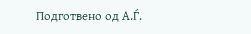Подготвено од А.Ѓ.